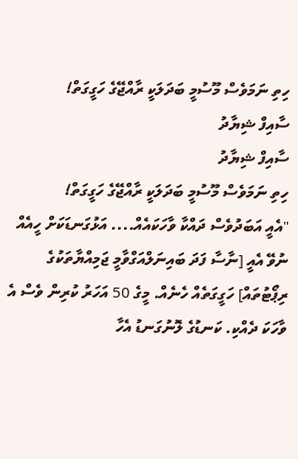ހިތި ނަމަވެސް މޫސުމީ ބަދަލަކީ ރާއްޖޭގެ ހަގީގަތް!
ސާއިފް ޝިޔާދު
ސާއިފް ޝިޔާދު
ހިތި ނަމަވެސް މޫސުމީ ބަދަލަކީ ރާއްޖޭގެ ހަގީގަތް!
"އެއީ އަބަދުވެސް ދައްކާ ވާހަކައެއް.... އަޅުގަނޑަކަށް ހީއެއް ނުވޭ އެއީ [ނާސާ ފަދަ ބައިނަލްއަގްވާމީ ޖަމިއްޔާތަކުގެ ރިޕޯޓުތައް] ހަގީގަތެއް ހެނެއް. މީގެ 50 އަހަރު ކުރިން ވެސް އެ ވާހަކަ ދެއްކި. ކަނޑުގެ ލޮނުގަނޑު އެހާ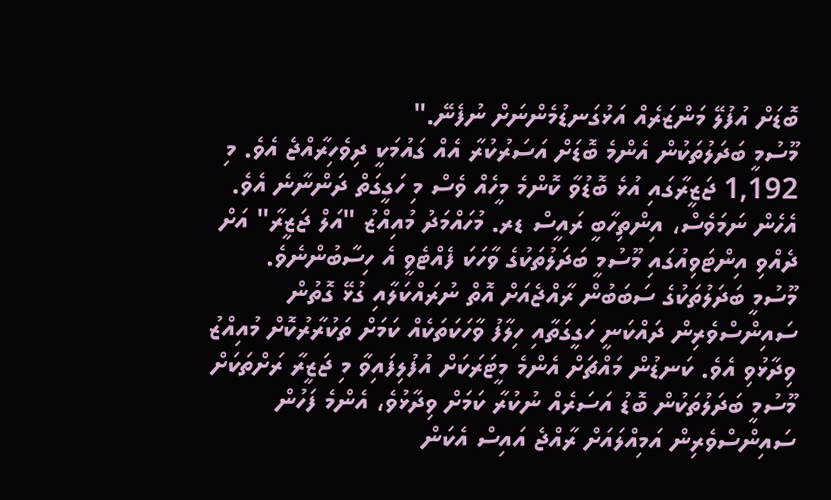ބޮޑަށް އުފުލޭ މަންޒަރެއް އަޅުގަނޑުމެންނަށް ނުފެނޭ."
މޫސުމީ ބަދަލުތަކުން އެންމެ ބޮޑަށް އަސަރުކުރާ އެއް ގައުމަކީ ދިވެހިރާއްޖެ އެވެ. މި 1,192 ޖަޒީރާގައި އުޅެ ބޮޑުވާ ކޮންމެ މީހެއް ވެސް މި ހަގީގަތް ދަންނާނެ އެވެ. އެހެން ނަމަވެސް، އިންތިހާބީ ރައީސް ޑރ. މުހައްމަދު މުއިއްޒު "އަލް ޖަޒީރާ" އަށް ދެއްވި އިންޓަވިއުގައި މޫސުމީ ބަދަލުތަކުގެ ވާހަކަ ފެއްޓެވީ އެ ހިސާބުންނެވެ.
މޫސުމީ ބަދަލުތަކުގެ ސަބަބުން ރާއްޖެއަށް އޮތް ނުރައްކަލާއި ގުޅޭ ގޮތުން ސައިންސްވެރިން ދައްކަނީ ހަގީގަތާއި ހިލާފު ވާހަކަތަކެއް ކަމަށް ތަކުރާރުކޮށް މުއިއްޒު ވިދާޅުވި އެވެ. ކަނޑުން މައްޗަށް އެންމެ މީޓަރަކަށް އުފުލިފައިވާ މި ޖަޒީރާ ރަށްތަކަށް މޫސުމީ ބަދަލުތަކުން ބޮޑު އަސަރެއް ނުކުރާ ކަމަށް ވިދާޅުވެ، އެންމެ ފަހުން ސައިންސްވެރިން އަމިއްލައަށް ރާއްޖެ އައިސް އެކަން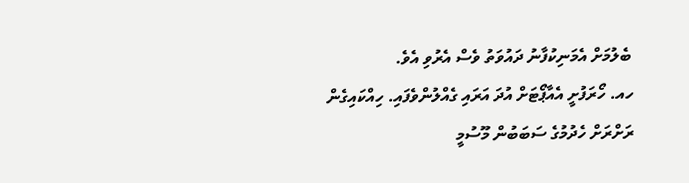ބެލުމަށް އެމަނިކުފާނު ދައުވަތު ވެސް އެރުވި އެވެ.
ހއ. ހޯރަފުށީ އެއާޕޯޓަށް އުދަ އަރައި ގެއްލުންވެފައި. ހިއްކައިގެން ރަށްރަށް ހެދުމުގެ ސަބަބުން މޫސުމީ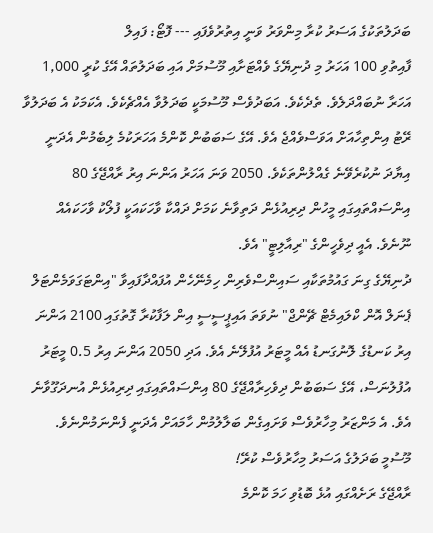ބަދަލުތަކުގެ އަސަރު ކުރާ މިންވަރު ވަނީ އިތުރުވެފައި --- ފޮޓޯ: ފައިލް
ފާއިތުވި 100 އަހަރު މި ދުނިޔޭގެ ވެއްޓަށާއި މޫސުމަށް އައި ބަދަލުތައް އޭގެ ކުރީ 1,000 އަހަރާ ނުބައްދަލެވެ. ތެދެކެވެ. އަބަދުވެސް މޫސުމަކީ ބަދަލުވާ އެއްޗެކެވެ. އެކަމަކު އެ ބަދަލުވާ ރޭޓު އިންތިހާއަށް އަވަސްވެއްޖެ އެވެ. އޭގެ ސަބަބުން ކޮންމެ އަހަރަކުމެ ލިބެމުން އެދަނީ އިޔާދަ ނުކުރެވޭނެ ގެއްލުންތަކެވެ. 2050 ވަނަ އަހަރު އަންނަ އިރު ރާއްޖޭގެ 80 އިންސައްތައިގައި މީހުން ދިރިއުޅެން ދަތިވާނެ ކަމަށް ދައްކާ ވާހަކައަކީ ފުލޯކު ވާހަކައެއް ނޫނެވެ. އެއީ ދިވެހީންގެ "ރިއާލިޓީ" އެވެ.
ދުނިޔޭގެ ގިނަ ގައުމުތަކާއި ސައިންސްވެރިން ހިމެނޭހެން އުފައްދާފައިވާ "އިންޓަގަވަމެންޓަލް ޕެނަލް އޮން ކްލައިމެޓް ޗޭންޖް" ނުވަތަ އައިޕީސީސީ އިން ލަފާކުރާ ގޮތުގައި 2100 އަންނަ އިރު ކަނޑުގެ ލޮނުގަނޑު އެއް މީޓަރު އުފުލޭނެ އެވެ. އަދި 2050 އަންނަ އިރު 0.5 މީޓަރު އުފުލުނަސް، އޭގެ ސަބަބުން ދިވެހިރާއްޖޭގެ 80 އިންސައްތައިގައި ދިރިއުޅެން އުނދަގޫވާނެ އެވެ. އެ މަންޒަރު މިހާރުވެސް ވަށައިގެން ބަލާލުމުން ހާމައަށް އެދަނީ ފެންނަމުންނެވެ.
މޫސުމީ ބަދަލުގެ އަސަރު މިހާރުވެސް ކުރޭ!
ރާއްޖޭގެ ރަށެއްގައި އުޅެ ބޮޑުވި ހަމަ ކޮންމެ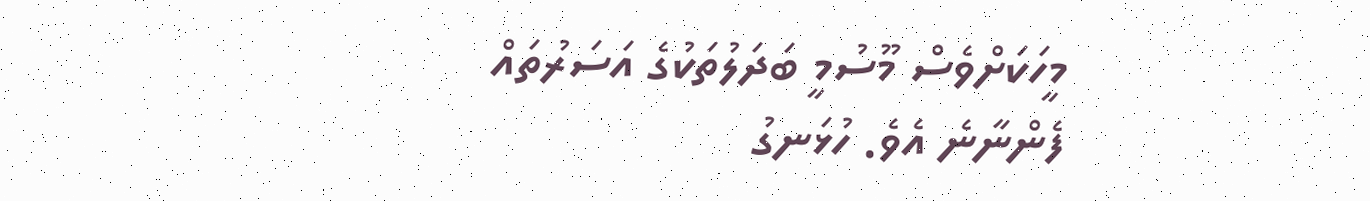މީހަކަށްވެސް މޫސުމީ ބަދަލުތަކުގެ އަސަރުތައް ފެންނާނެ އެވެ. ހުޅަނގު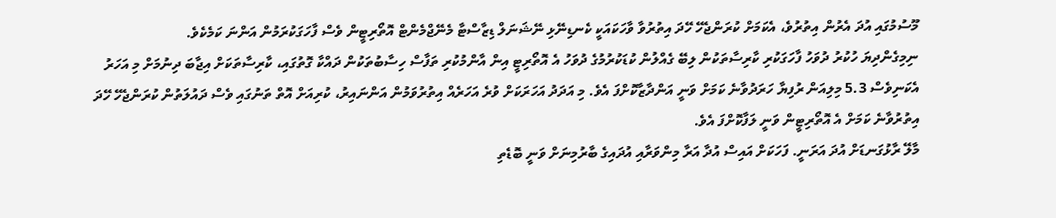މޫސުމުގައި އުދަ އެރުން އިތުރުވެ، އެކަމަށް ކުރަންޖެހޭ ހޭދަ އިތުރުވާ ވާހަކައަކީ ކެނޑިނޭޅި ނޭޝަނަލް ޑިޒާސްޓާ މެނޭޖްމެންޓް އޮތޯރިޓީން ވެސް ފާހަގަކުރަމުން އަންނަ ކަމެކެވެ.
ނިމިގެންދިޔަ ހުކުރު ދުވަހު ފާހަގަކުރި ކާރިސާތަކުން ލިބޭ ގެއްލުން ކުޑަކުރުމުގެ ދުވަހު އެ އޮތޯރިޓީ އިން އާންމުކުރި ތަފާސް ހިސާބުތަކުން ދައްކާ ގޮތުގައި، ކާރިސާތަކަށް އިޖާބަ ދިނުމަށް މި އަހަރު އެކަނިވެސް 5.3 މިލިއަން ރުފިޔާ ހަރަދުވާނެ ކަމަށް ވަނީ އަންދާޒާކޮށްފަ އެވެ. މި އަދަދު އަހަރަކަށް ވުރެ އަހަރެއް އިތުރުވަމުން އަންނައިރު، ކުރިއަށް އޮތް ތަނުގައި ވެސް ދައުލަތުން ކުރަންޖެހޭ ހޭދަ އިތުރުވާނެ ކަމަށް އެ އޮތޯރިޓީން ވަނީ ލަފާކޮށްފަ އެވެ.
މާލޭ ރާޅުގަނޑަށް އުދަ އަރަނީ. ފަހަކަށް އައިސް އުދާ އަރާ މިންވަރާއި އުދައިގެ ބާރުމިނަށް ވަނީ ބޮޑެތި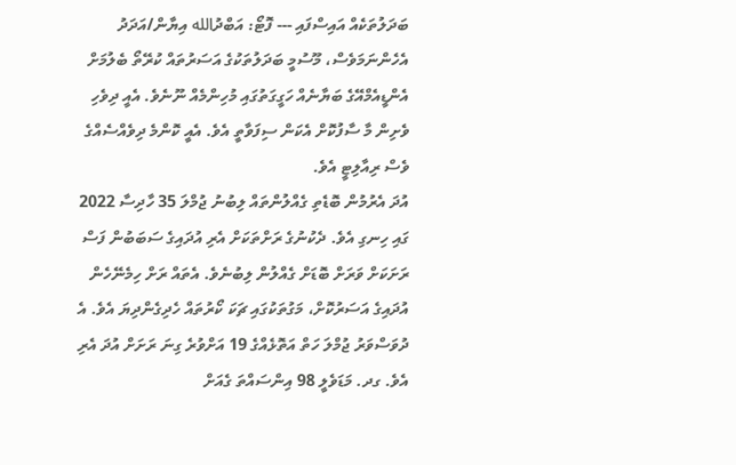ބަދަލުތަކެއް އައިސްފައި --- ފޮޓޯ: އަބްދުالله އިޔާން/އަދަދު
އެހެންނަމަވެސް، މޫސުމީ ބަދަލުތަކުގެ އަސަރުތައް ކުރޭތޯ ބެލުމަށް އެންޑީއެމްއޭގެ ބަޔާނެއް ހަގީގަތުގައި މުހިންމެއް ނޫނެވެ. އެއީ ދިވެހި ވެށިން މާ ސާފުކޮށް އެކަން ސިފަވާތީ އެވެ. އެއީ ކޮންމެ ދިވެއްސެއްގެ ވެސް ރިއާލިޓީ އެވެ.
އުދަ އެރުމުން ބޮޑެތި ގެއްލުންތައް ލިބުނު ޖުމްލަ 35 ހާދިސާ 2022 ގައި ހިނގި އެވެ. ދެކުނުގެ ރަށްތަކަށް އެރި އުދައިގެ ސަބަބުން ފަސް ރަށަކަށް ވަރަށް ބޮޑަށް ގެއްލުން ލިބުނެވެ. އެތައް ރަށް ހިމެނޭހެން އުދައިގެ އަސަރުކޮށް، މަގުތަކުގައި ޗަކަ ކޯރުތައް ހެދިގެންދިޔަ އެވެ. އެ ދުވަސްވަރު ޖުމްލަ ހަތް އަތޮޅެއްގެ 19 އަށްވުރެ ގިނަ ރަށަށް އުދަ އެރި އެވެ. ގދ. މަޑަވެލީ 98 އިންސައްތަ ގެއަށް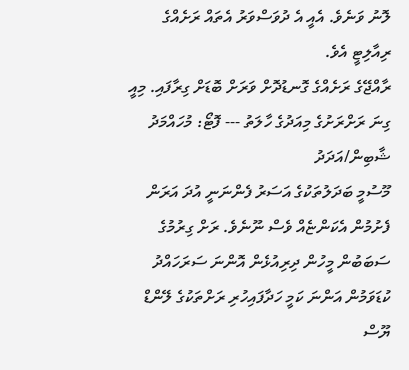ލޮނު ވަނެވެ. އެއީ އެ ދުވަސްވަރު އެތައް ރަށެއްގެ ރިއާލިޓީ އެވެ.
ރާއްޖޭގެ ރަށެއްގެ ގޮނޑުދޮށް ވަރަށް ބޮޑަށް ގިރާފައި. މިއީ ގިނަ ރަށްރަށުގެ މިއަދުގެ ހާލަތު --- ފޮޓޯ: މުހައްމަދު ޝާބިން/އަދަދު
މޫސުމީ ބަދަލުތަކުގެ އަސަރު ފެންނަނީ އުދަ އަރަން ފެށުމުން އެކަންޏެއް ވެސް ނޫނެވެ. ރަށް ގިރުމުގެ ސަބަބުން މީހުން ދިރިއުޅެން އޮންނަ ސަރަހައްދު ކުޑަވަމުން އަންނަ ކަމީ ހަދާފައިހުރި ރަށްތަކުގެ ލޭންޑް ޔޫސް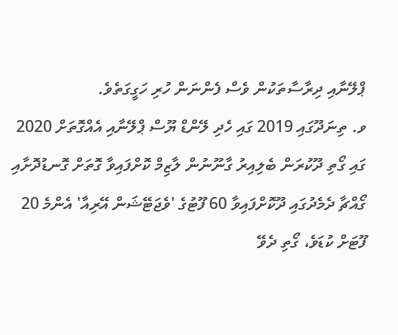ޕްލޭނާއި ދިރާސާތަކުން ވެސް ފެންނަން ހުރި ހަގީގަތެވެ.
ވ. ތިނަދޫގައި 2019 ގައި ހެދި ލޭންޑް ޔޫސް ޕްލޭނާއި އެއްގޮތަށް 2020 ގައި ގޯތި ދޫކުރަން ބެލިއިރު ގާނޫނުން ލާޒިމް ކޮށްފައިވާ ގޮތަށް ގޮނޑުދޮށާއި ގޯއްޗާ ދެމެދުގައި ދޫކޮށްފައިވާ 60 ފޫޓުގެ 'ވެޖަޓޭޝަން އޭރިއާ' އެންމެ 20 ފޫޓަށް ކުޑަވެ، ގޯތި ދެވޭ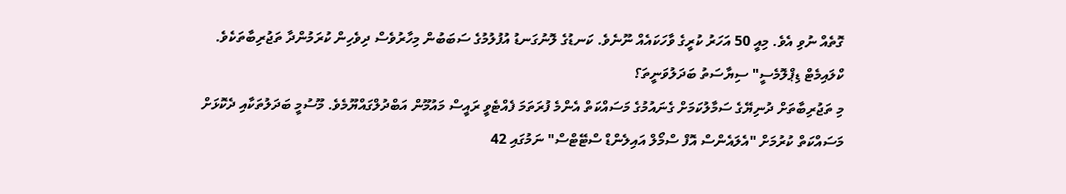ގޮތެއް ނުވި އެވެ. މިއީ 50 އަހަރު ކުރީގެ ވާހަކައެއް ނޫނެވެ. ކަނޑުގެ ލޮނުގަނޑު އުފުލުމުގެ ސަބަބުން މިހާރުވެސް ދިވެހިން ކުރަމުންދާ ތަޖުރިބާތަކެވެ.
ކްލައިމެޓް ޑިޕްލޮމެސީ" ސިޔާސަތު ބަދަލުވަނީތަ؟
މި ތަޖުރިބާތަށް ދުނިޔޭގެ ސަމާލުކަމަށް ގެނައުމުގެ މަސައްކަތް އެންމެ ފުރަތަމަ ފެއްޓެވީ ރައީސް މައުމޫން އަބްދުލްގައްޔޫމެވެ. މޫސުމީ ބަދަލުތަކާއި ދެކޮޅަށް މަސައްކަތް ކުރުމަށް "އެލައެންސް އޮފް ސްމޯލް އައިލެންޑް ސްޓޭޓްސް" ނަމުގައި 42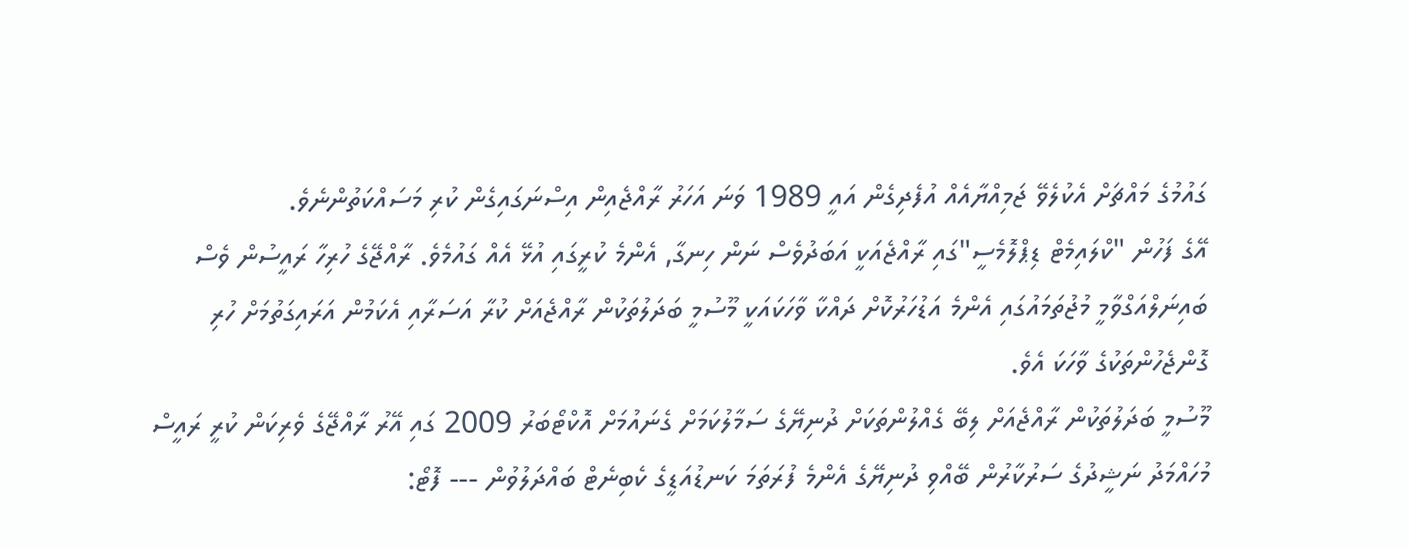ގައުމުގެ މައްޗަށް އެކުލެވޭ ޖަމިއްޔާއެއް އުފެދިގެން އައީ 1989 ވަނަ އަހަރު ރާއްޖެއިން އިސްނަގައިގެން ކުރި މަސައްކަތުންނެވެ.
އޭގެ ފަހުން "ކްލައިމެޓް ޑިޕްލޮމެސީ"ގައި ރާއްޖެއަކީ އަބަދުވެސް ނަން ހިނގާ, އެންމެ ކުރީގައި އުޅޭ އެއް ގައުމެވެ. ރާއްޖޭގެ ހުރިހާ ރައީސުން ވެސް ބައިނަލްއަގްވާމީ މުޖުތަމައުގައި އެންމެ އަޑުހަރުކޮށް ދައްކާ ވާހަކައަކީ މޫސުމީ ބަދަލުތަކުން ރާއްޖެއަށް ކުރާ އަސަރާއި އެކަމުން އަރައިގަތުމަށް ހުރި ގޮންޖެހުންތަކުގެ ވާހަކަ އެވެ.
މޫސުމީ ބަދަލުތަކުން ރާއްޖެއަށް ލިބޭ ގެއްލުންތަކަށް ދުނިޔޭގެ ސަމާލުކަމަށް ގެނައުމަށް އޮކްޓޯބަރު 2009 ގައި އޭރު ރާއްޖޭގެ ވެރިކަން ކުރީ ރައީސް މުހައްމަދު ނަޝީދުގެ ސަރުކާރުން ބޭއްވި ދުނިޔޭގެ އެންމެ ފުރަތަމަ ކަނޑުއަޑީގެ ކެބިނެޓް ބައްދަލުވުން --- ފޮޓޯ: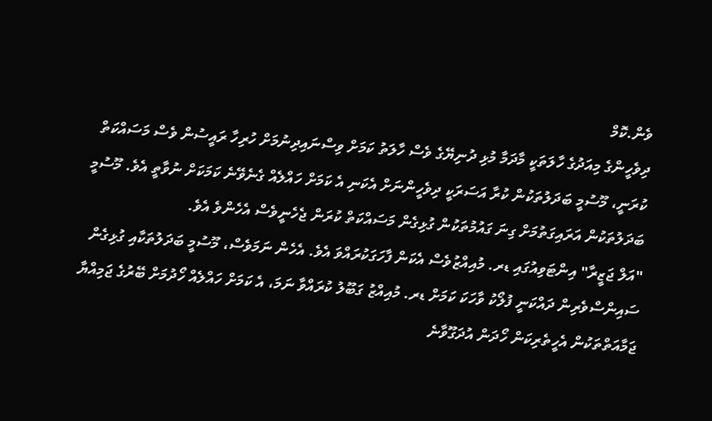ވެން.ކޮމް
ދިވެހީންގެ މިއަދުގެ ހާލަތަކީ މާދަމާ މުޅި ދުނިޔޭގެ ވެސް ހާލަތު ކަމަށް ވިސްނައިދިނުމަށް ހުރިހާ ރައީސުން ވެސް މަސައްކަތް ކުރަނީ، މޫސުމީ ބަދަލުތަކުން ކުރާ އަސަރަކީ ދިވެހީންނަށް އެކަނި އެ ކަމަށް ހައްލެއް ގެނެވޭނެ ކަމަކަށް ނުވާތީ އެވެ. މޫސުމީ ބަދަލުތަކުން އަރައިގަތުމަށް ގިނަ ގައުމުތަކުން ގުޅިގެން މަސައްކަތް ކުރަން ޖެހެނީވެސް އެހެންވެ އެވެ.
"އަލް ޖަޒީރާ" އިންޓަވިއުގައި ޑރ. މުއިއްޒުވެސް އެކަން ފާހަގަކުރައްވަ އެވެ. އެހެން ނަމަވެސް، މޫސުމީ ބަދަލުތަކާއި ގުޅިގެން ސައިންސްވެރިން ދައްކަނީ ފުލޯކު ވާހަކަ ކަމަށް ޑރ. މުއިއްޒު ގަބޫލު ކުރައްވާ ނަމަ، އެ ކަމަށް ހައްލެއް ހޯދުމަށް ބޭރުގެ ޖަމިއްޔާ ޖަމާއަތްތަކުން އެހީތެރިކަން ހޯދަން އުދަގޫވާނެ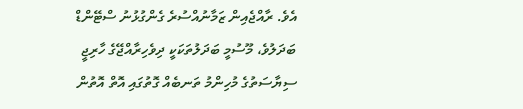އެވެ. ރާއްޖެއިން ޒަމާނުއްސުރެ ގެންގުޅުނު ސްޓޭންޑް ބަދަލުވެ، މޫސުމީ ބަދަލުތަކަކީ ދިވެހިރާއްޖޭގެ ހާރިޖީ ސިޔާސަތުގެ މުހިންމު ތަނބެއް ގޮތުގައި އޮތް އޮތުން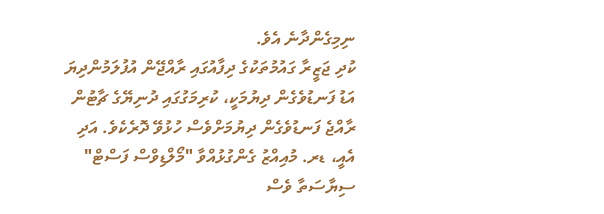ނިމިގެންދާނެ އެވެ.
ކުދި ޖަޒީރާ ގައުމުތަކުގެ ދިފާއުގައި ރާއްޖޭން އުފުލަމުންދިޔަ އަޑު ފަނޑުވެގެން ދިޔުމަކީ، ކުރިމަގުގައި ދުނިޔޭގެ ޗާޓުން ރާއްޖެ ފަނޑުވެގެން ދިޔުމަށްވެސް ހުޅުވޭ ދޮރެކެވެ. އަދި އެއީ، ޑރ. މުއިއްޒު ގެންގުޅުއްވާ "މޯލްޑިވްސް ފަސްޓް" ސިޔާސަތާ ވެސް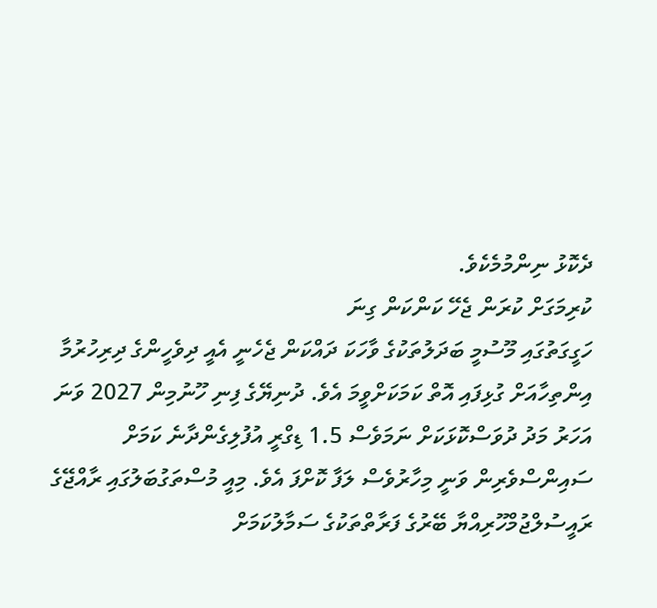ދެކޮޅު ނިންމުމެކެވެ.
ކުރިމަގަށް ކުރަން ޖެހޭ ކަންކަން ގިނަ
ހަގީގަތުގައި މޫސުމީ ބަދަލުތަކުގެ ވާހަކަ ދައްކަން ޖެހެނީ އެއީ ދިވެހީންގެ ދިރިހުރުމާ އިންތިހާއަށް ގުޅިފައި އޮތް ކަމަކަށްވީމަ އެވެ. ދުނިޔޭގެ ފިނި ހޫނުމިން 2027 ވަނަ އަހަރު މަދު ދުވަސްކޮޅަކަށް ނަމަވެސް 1.5 ޑިގްރީ އުފުލިގެންދާނެ ކަމަށް ސައިންސްވެރިން ވަނީ މިހާރުވެސް ލަފާ ކޮށްފަ އެވެ. މިއީ މުސްތަގުބަލުގައި ރާއްޖޭގެ ރައީސުލްޖުމްހޫރިއްޔާ ބޭރުގެ ފަރާތްތަކުގެ ސަމާލުކަމަށް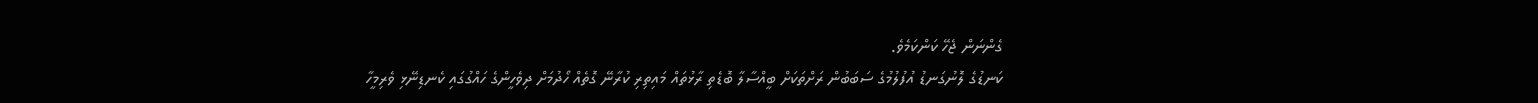ގެންނަން ޖެހޭ ކަންކަމެވެ.
ކަނޑުގެ ލޮނުގަނޑު އުފުލުމުގެ ސަބަބުން ރަށްތަކަށް ބީއްސާލާ ބޮޑެތި ރާޅުތައް މައިތިރި ކުރާނޭ ގޮތެއް ހޯދުމަށް ދިވެހީންގެ ހައްގުގައި ކެނޑިނޭޅި ވެރިމީހާ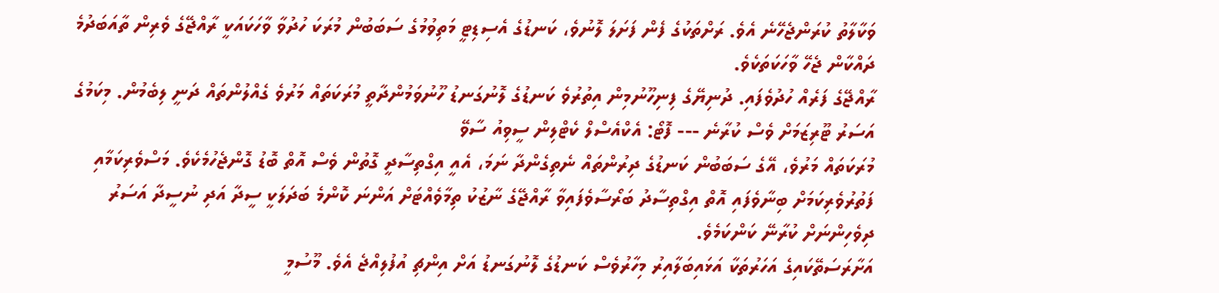ވަކާލާތު ކުރަންޖެހޭނެ އެވެ. ރަށްތަކުގެ ފެން ފަށަލަ ލޮނުވެ، ކަނޑުގެ އެސިޑިޓީ މަތިވުމުގެ ސަބަބުން މުރަކަ ހުދުވާ ވާހަކައަކީ ރާއްޖޭގެ ވެރިން ތާއަބަދުމެ ދައްކާން ޖެހޭ ވާހަކަތަކެވެ.
ރާއްޖޭގެ ފަރެއް ހުދުވެފައި. ދުނިޔޭގެ ފިނިހޫނުމިން އިތުރުވެ ކަނޑުގެ ލޮނުގަނޑު ހޫނުވަމުންދާތީ މުރަކަތައް މަރުވެ ގެއްލުންތައް ދަނީ ލިބެމުން. މިކަމުގެ އަސަރު ޓޫރިޒަމަށް ވެސް ކުރާނެ --- ފޮޓޯ: އެކްއެސްލް ކެޓްލިން ސީވިއު ސާވޭ
މުރަކަތައް މަރުވެ، އޭގެ ސަބަބުން ކަނޑުގެ ދިރުންތައް ނެތިގެންދާ ނަމަ، އެއީ އިގްތިސާދީ ގޮތުން ވެސް އޮތް ބޮޑު ގޮންޖެހުމެކެވެ. މަސްވެރިކަމާއި ފަތުރުވެރިކަމަށް ބިނާވެފައި އޮތް އިގްތިސާދު ބަރޯސާވެފައިވާ ރާއްޖޭގެ ނާޒުކު ތިމާވެއްޓަށް އަންނަ ކޮންމެ ބަދަލަކީ ސީދާ އަދި ނުސީދާ އަސަރު ދިވެހިންނަށް ކުރާނޭ ކަންކަމެވެ.
އަށާރަސަތޭކައިގެ އަހަރުތަކާ އަޅައިބަލާއިރު މިހާރުވެސް ކަނޑުގެ ލޮނުގަނޑު އަށް އިންޗި އުފުލިއްޖެ އެވެ. މޫސުމީ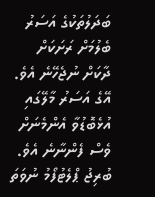ބަދަލުތަކުގެ އަސަރު ބެލުމަށް ރަށަކަށް ދާކަށް ނުޖެހޭނެ އެވެ. އޭގެ އަސަރު މާލޭގައި އުޅެބޮޑުވާ އެންމެނަށް ވެސް ފެންނާނެ އެވެ. ބުރިޖު ޕްލެޓުފޯމު ނުވަތަ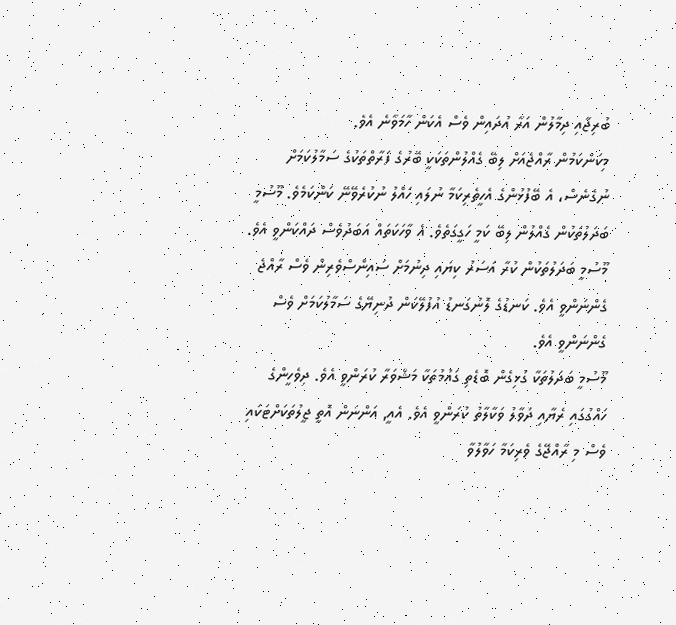ބުރިޖާއި ދިމާލުން އަރާ އުދައިން ވެސް އެކަން ހާމަވާނެ އެވެ.
މިކަންކަމުން ރާއްޖެއަށް ލިބޭ ގެއްލުންތަކަކީ ބޭރުގެ ފަރާތްތަކުގެ ސަމާލުކަމަށް ނުގެނެސް، އެ ބޭފުޅުންގެ އެހީތެރިކަމާ ނުލައި ހައްލު ނުކުރެވޭނޭ ކަންކަމެވެ. މޫސުމީ ބަދަލުތަކުން ގެއްލުން ލިބޭ ކަމީ ހަގީގަތެވެ. އެ ވާހަކަތައް އަބަދުވެސް ދައްކަންވީ އެވެ. މޫސުމީ ބަދަލުތަކުން ކުރާ އަސަރު ކިޔައި ދިނުމަށް ސައިންސްވެރިން ވެސް ރާއްޖެ ގެންނަންވީ އެވެ. ކަނޑުގެ ލޮނުގަނޑު އުފުލޭކަން ދުނިޔޭގެ ސަމާލުކަމަށް ވެސް ގެންނަންވީ އެވެ.
މޫސުމީ ބަދަލުތަކާ ގުޅިގެން ބޮޑެތި ގައުމުތަކާ މަޝްވަރާ ކުރަންވީ އެވެ. ދިވެހީންގެ ހައްގުގައި ރެޔާއި ދުވާލު ވަކާލާތު ކުރަންވީ އެވެ. އެއީ, އަންނަން އޮތީ ޖީލުތަކަށްޓަކައި ވެސް މި ރާއްޖޭގެ ވެރިކަމާ ހަވާލުވާ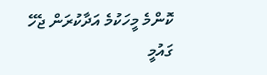ކޮންމެ މީހަކުމެ އަދާކުރަން ޖެހޭ ގައުމީ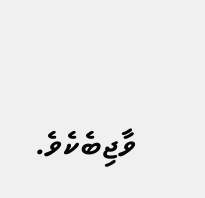ވާޖިބެކެވެ.